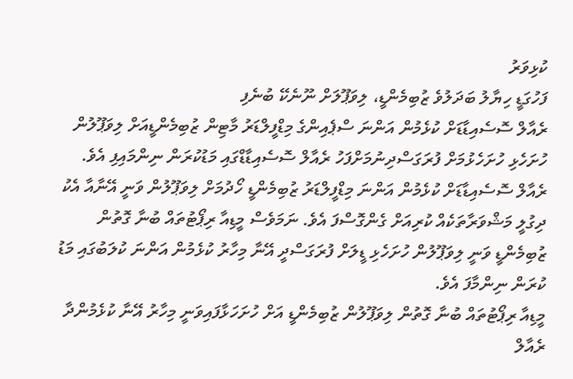ކުޅިވަރު
ފަހުގަޑީ ހިޔާލު ބަދަލުވެ ޒުބިމެންޑީ، ލިވަޕޫލަށް ނޫނެކޭ ބުނެފި
ރެއާލް ސޮސެއިޑާޑަށް ކުޅެމުން އަންނަ ސްޕެއިންގެ މިޑްފީލްޑަރު މާޓިން ޒުބިމެންޑީއަށް ލިވަޕޫލުން ހުށަހެޅި ހުށަހެޅުމަށް ފުރަގަސްދިނުމަށްފަހު ރެއާލް ސޮސެއިޑާޑްގައި މަޑުކުރަން ނިންމައިފި އެވެ.
ރެއާލް ސޮސެއިޑާޑަށް ކުޅެމުން އަންނަ މިޑްފީލްޑަރު ޒުބިމެންޑީ ހޯދުމަށް ލިވަޕޫލުން ވަނީ އޭނާއާ އެކު ދިގުލީ މަޝްވަރާތަކެއް ކުރިއަށް ގެންގޮސްފަ އެވެ. ނަމަވެސް މީޑިއާ ރިޕޯޓުތައް ބުނާ ގޮތުން ޒުބިމެންޑީ ވަނީ ލިވަޕޫލުން ހުށަހެޅި ޑީލަށް ފުރަގަސްދީ އޭނާ މިހާރު ކުޅެމުން އަންނަ ކުލަބުގައި މަޑު ކުރަން ނިންމާފަ އެވެ.
މީޑިއާ ރިޕޯޓުތައް ބުނާ ގޮތުން ލިވަޕޫލުން ޒުބިމެންޑީ އަށް ހުށަހަޅާފައިވަނީ މިހާރު އޭނާ ކުޅެމުންދާ ރެއާލް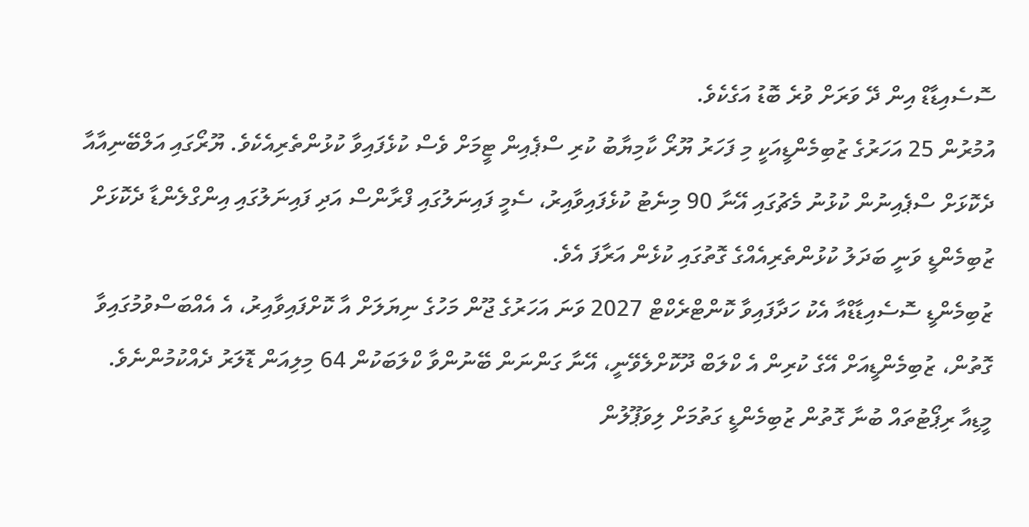ސޮސެއިޑާޑް އިން ދޭ ވަރަށް ވުރެ ބޮޑު އަގެކެވެ.
އުމުރުން 25 އަހަރުގެ ޒުބިމެންޑީއަކީ މި ފަހަރު ޔޫރޯ ކާމިޔާބު ކުރި ސްޕެއިން ޓީމަށް ވެސް ކުޅެފައިވާ ކުޅުންތެރިއެކެވެ. ޔޫރޯގައި އަލްބޭނިއާއާ ދެކޮޅަށް ސްޕެއިނުން ކުޅުނު މެޗުގައި އޭނާ 90 މިނެޓު ކުޅެފައިވާއިރު، ސެމީ ފައިނަލުގައި ފްރާންސް އަދި ފައިނަލުގައި އިންގްލެންޑާ ދެކޮޅަށް ޒުބިމެންޑީ ވަނީ ބަދަލު ކުޅުންތެރިއެއްގެ ގޮތުގައި ކުޅެން އަރާފަ އެވެ.
ޒުބިމެންޑީ ސޮސެއިޑާޑްއާ އެކު ހަދާފައިވާ ކޮންޓްރެކްޓް 2027 ވަނަ އަހަރުގެ ޖޫން މަހުގެ ނިޔަލަށް އާ ކޮށްފައިވާއިރު، އެ އެއްބަސްވުމުގައިވާ ގޮތުން، ޒުބިމެންޑީއަށް އޭގެ ކުރިން އެ ކްލަބް ދޫކޮށްލެވޭނީ، އޭނާ ގަންނަން ބޭނުންވާ ކްލަބަކުން 64 މިލިއަން ޑޮލަރު ދެއްކުމުންނެވެ.
މީޑިއާ ރިޕޯޓުތައް ބުނާ ގޮތުން ޒުބިމެންޑީ ގަތުމަށް ލިވަޕޫލުން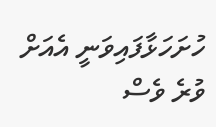ހުށަހަޅާފައިވަނީ އެއަށް ވުރެ ވެސް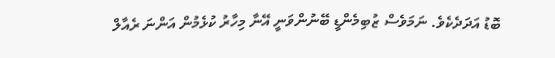ބޮޑު އަދަދެކެވެ. ނަމަވެސް ޒުބިމެންޑީ ބޭނުންވަނީ އޭނާ މިހާރު ކުޅެމުން އަންނަ ރެއާލް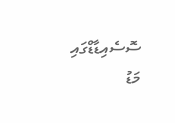ސޮސެއިޑާޑްގައި މަޑު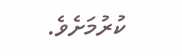ކުރުމަށެވެ.